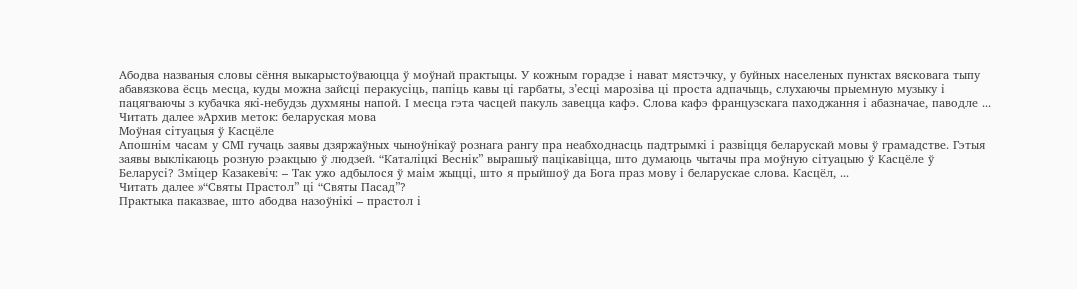Абодва названыя словы сёння выкарыстоўваюцца ў моўнай практыцы. У кожным горадзе і нават мястэчку, у буйных населеных пунктах вясковага тыпу абавязкова ёсць месца, куды можна зайсці перакусіць, папіць кавы ці гарбаты, з’есці марозіва ці проста адпачыць, слухаючы прыемную музыку і пацягваючы з кубачка які-небудзь духмяны напой. І месца гэта часцей пакуль завецца кафэ. Слова кафэ французскага паходжання і абазначае, паводле ...
Читать далее »Архив меток: беларуская мова
Моўная сітуацыя ў Касцёле
Апошнім часам у СМІ гучаць заявы дзяржаўных чыноўнікаў рознага рангу пра неабходнасць падтрымкі і развіцця беларускай мовы ў грамадстве. Гэтыя заявы выклікаюць розную рэакцыю ў людзей. “Каталіцкі Веснік” вырашыў пацікавіцца, што думаюць чытачы пра моўную сітуацыю ў Касцёле ў Беларусі? Зміцер Казакевіч: – Так ужо адбылося ў маім жыцці, што я прыйшоў да Бога праз мову і беларускае слова. Касцёл, ...
Читать далее »“Святы Прастол” ці “Святы Пасад”?
Практыка паказвае, што абодва назоўнікі – прастол і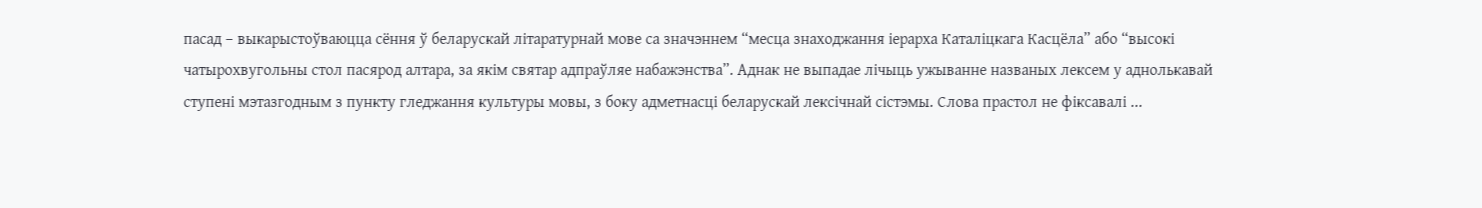пасад – выкарыстоўваюцца сёння ў беларускай літаратурнай мове са значэннем “месца знаходжання іерарха Каталіцкага Касцёла” або “высокі чатырохвугольны стол пасярод алтара, за якім святар адпраўляе набажэнства”. Аднак не выпадае лічыць ужыванне названых лексем у аднолькавай ступені мэтазгодным з пункту гледжання культуры мовы, з боку адметнасці беларускай лексічнай сістэмы. Слова прастол не фіксавалі ...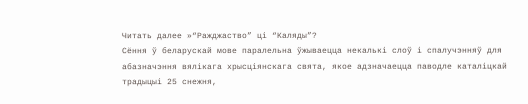Читать далее »“Ражджаство” ці “Каляды”?
Сёння ў беларускай мове паралельна ўжываецца некалькі слоў і спалучэнняў для абазначэння вялікага хрысціянскага свята, якое адзначаецца паводле каталіцкай традыцыі 25 снежня,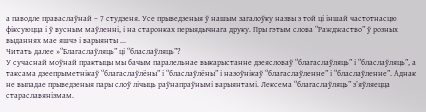а паводле праваслаўнай – 7 студзеня. Усе прыведзеныя ў нашым загалоўку назвы з той ці іншай частотнасцю фіксуюцца і ў вусным маўленні, і на старонках перыядычнага друку. Пры гэтым слова “Ражджаство” ў розных выданнях мае яшчэ і варыянты ...
Читать далее »“Благаслаўляць” ці “бласлаўляць”?
У сучаснай моўнай практыцы мы бачым паралельнае выкарыстанне дзеясловаў “благаслаўляць” і “бласлаўляць”, а таксама дзеепрыметнікаў “благаслаўлёны” і “бласлаўлёны” і назоўнікаў “благаслаўленне” і “бласлаўленне”. Аднак не выпадае прыведзеныя пары слоў лічыць раўнапраўнымі варыянтамі. Лексема “благаслаўляць” з’яўляецца стараславянізмам.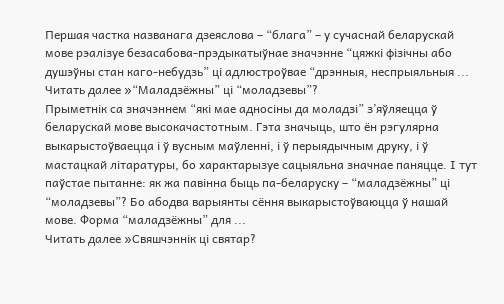Першая частка названага дзеяслова – “блага” – у сучаснай беларускай мове рэалізуе безасабова-прэдыкатыўнае значэнне “цяжкі фізічны або душэўны стан каго-небудзь” ці адлюстроўвае “дрэнныя, неспрыяльныя ...
Читать далее »“Маладзёжны” ці “моладзевы”?
Прыметнік са значэннем “які мае адносіны да моладзі” з’яўляецца ў беларускай мове высокачастотным. Гэта значыць, што ён рэгулярна выкарыстоўваецца і ў вусным маўленні, і ў перыядычным друку, і ў мастацкай літаратуры, бо характарызуе сацыяльна значнае паняцце. І тут паўстае пытанне: як жа павінна быць па-беларуску – “маладзёжны” ці “моладзевы”? Бо абодва варыянты сёння выкарыстоўваюцца ў нашай мове. Форма “маладзёжны” для ...
Читать далее »Свяшчэннік ці святар?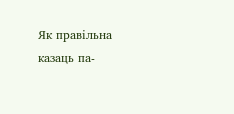Як правільна казаць па-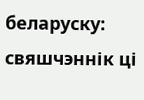беларуску: свяшчэннік ці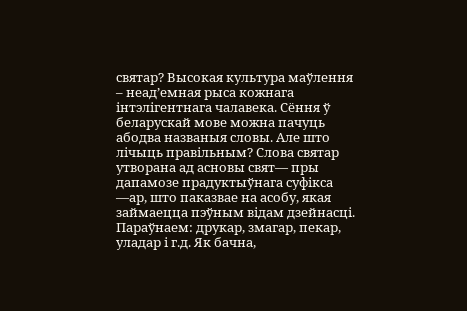святар? Высокая культура маўлення – неад’емная рыса кожнага інтэлігентнага чалавека. Сёння ў беларускай мове можна пачуць абодва названыя словы. Але што лічыць правільным? Слова святар утворана ад асновы свят— пры дапамозе прадуктыўнага суфікса —ар, што паказвае на асобу, якая займаецца пэўным відам дзейнасці. Параўнаем: друкар, змагар, пекар, уладар і г.д. Як бачна,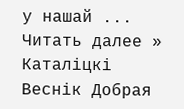у нашай ...
Читать далее »
Каталіцкі Веснік Добрая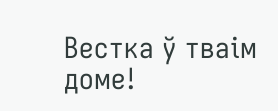Вестка ў тваім доме!